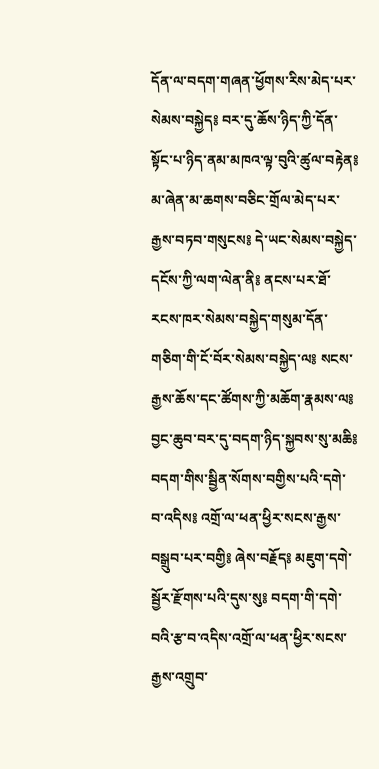དོན་ལ་བདག་གཞན་ཕྱོགས་རིས་མེད་པར་སེམས་བསྐྱེད༔ བར་དུ་ཆོས་ཉིད་ཀྱི་དོན་སྟོང་པ་ཉིད་ནམ་མཁའ་ལྟ་བུའི་ཚུལ་བརྟེན༔ མ་ཞེན་མ་ཆགས་བཅིང་གྲོལ་མེད་པར་རྒྱས་བཏབ་གསུངས༔ དེ་ཡང་སེམས་བསྐྱེད་དངོས་ཀྱི་ལག་ལེན་ནི༔ ནངས་པར་ཐོ་རངས་ཁར་སེམས་བསྐྱེད་གསུམ་དོན་གཅིག་གི་ངོ་བོར་སེམས་བསྐྱེད་ལ༔ སངས་རྒྱས་ཆོས་དང་ཚོགས་ཀྱི་མཆོག་རྣམས་ལ༔ བྱང་ཆུབ་བར་དུ་བདག་ཉིད་སྐྱབས་སུ་མཆི༔ བདག་གིས་སྦྱིན་སོགས་བགྱིས་པའི་དགེ་བ་འདིས༔ འགྲོ་ལ་ཕན་ཕྱིར་སངས་རྒྱས་བསྒྲུབ་པར་བགྱི༔ ཞེས་བརྗོད༔ མཇུག་དགེ་སྦྱོར་རྫོགས་པའི་དུས་སུ༔ བདག་གི་དགེ་བའི་རྩ་བ་འདིས་འགྲོ་ལ་ཕན་ཕྱིར་སངས་རྒྱས་འགྲུབ་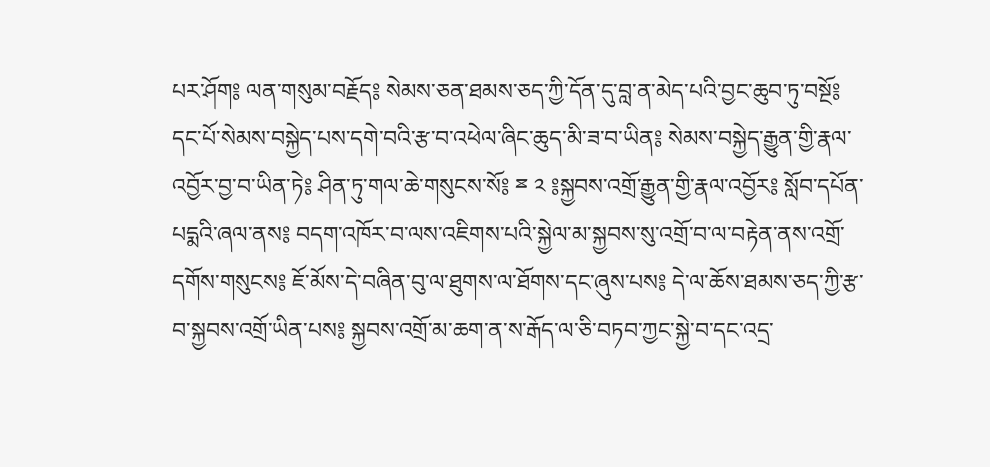པར་ཤོག༔ ལན་གསུམ་བརྗོད༔ སེམས་ཅན་ཐམས་ཅད་ཀྱི་དོན་དུ་བླ་ན་མེད་པའི་བྱང་ཆུབ་ཏུ་བསྔོ༔ དང་པོ་སེམས་བསྐྱེད་པས་དགེ་བའི་རྩ་བ་འཕེལ་ཞིང་ཆུད་མི་ཟ་བ་ཡིན༔ སེམས་བསྐྱེད་རྒྱུན་གྱི་རྣལ་འབྱོར་བྱ་བ་ཡིན་ཏེ༔ ཤིན་ཏུ་གལ་ཆེ་གསུངས་སོ༔ ྈ ༢ ༔སྐྱབས་འགྲོ་རྒྱུན་གྱི་རྣལ་འབྱོར༔ སློབ་དཔོན་པདྨའི་ཞལ་ནས༔ བདག་འཁོར་བ་ལས་འཇིགས་པའི་སྐྱེལ་མ་སྐྱབས་སུ་འགྲོ་བ་ལ་བརྟེན་ནས་འགྲོ་དགོས་གསུངས༔ ཇོ་མོས་དེ་བཞིན་བུ་ལ་ཐུགས་ལ་ཐོགས་དང་ཞུས་པས༔ དེ་ལ་ཆོས་ཐམས་ཅད་ཀྱི་རྩ་བ་སྐྱབས་འགྲོ་ཡིན་པས༔ སྐྱབས་འགྲོ་མ་ཆག་ན་ས་རྒོད་ལ་ཅི་བཏབ་ཀྱང་སྐྱེ་བ་དང་འདྲ་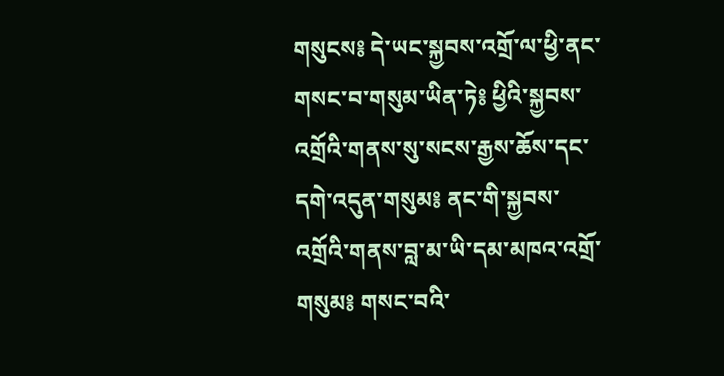གསུངས༔ དེ་ཡང་སྐྱབས་འགྲོ་ལ་ཕྱི་ནང་གསང་བ་གསུམ་ཡིན་ཏེ༔ ཕྱིའི་སྐྱབས་འགྲོའི་གནས་སུ་སངས་རྒྱས་ཆོས་དང་དགེ་འདུན་གསུམ༔ ནང་གི་སྐྱབས་འགྲོའི་གནས་བླ་མ་ཡི་དམ་མཁའ་འགྲོ་གསུམ༔ གསང་བའི་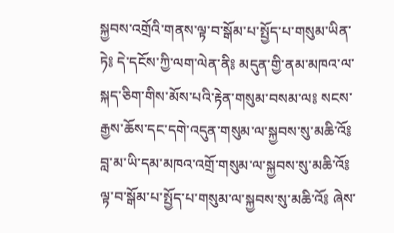སྐྱབས་འགྲོའི་གནས་ལྟ་བ་སྒོམ་པ་སྤྱོད་པ་གསུམ་ཡིན་ཏེ༔ དེ་དངོས་ཀྱི་ལག་ལེན་ནི༔ མདུན་གྱི་ནམ་མཁའ་ལ་སྐད་ཅིག་གིས་མོས་པའི་རྟེན་གསུམ་བསམ་ལ༔ སངས་རྒྱས་ཆོས་དང་དགེ་འདུན་གསུམ་ལ་སྐྱབས་སུ་མཆི་འོ༔ བླ་མ་ཡི་དམ་མཁའ་འགྲོ་གསུམ་ལ་སྐྱབས་སུ་མཆི་འོ༔ ལྟ་བ་སྒོམ་པ་སྤྱོད་པ་གསུམ་ལ་སྐྱབས་སུ་མཆི་འོ༔ ཞེས་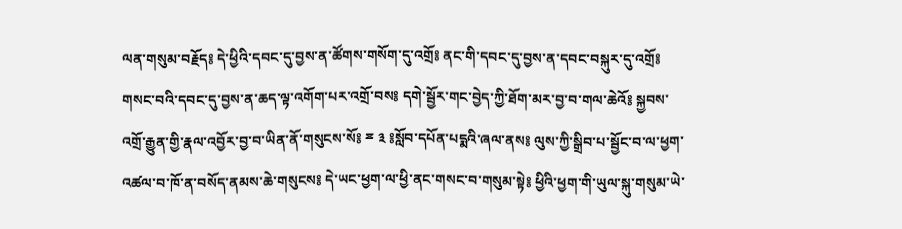ལན་གསུམ་བརྗོད༔ དེ་ཕྱིའི་དབང་དུ་བྱས་ན་ཚོགས་གསོག་དུ་འགྲོ༔ ནང་གི་དབང་དུ་བྱས་ན་དབང་བསྐུར་དུ་འགྲོ༔ གསང་བའི་དབང་དུ་བྱས་ན་ཆད་ལྟ་འགོག་པར་འགྲོ་བས༔ དགེ་སྦྱོར་གང་བྱེད་ཀྱི་ཐོག་མར་བྱ་བ་གལ་ཆེའོ༔ སྐྱབས་འགྲོ་རྒྱུན་གྱི་རྣལ་འབྱོར་བྱ་བ་ཡིན་ནོ་གསུངས་སོ༔ ྈ ༣ ༔སློབ་དཔོན་པདྨའི་ཞལ་ནས༔ ལུས་ཀྱི་སྒྲིབ་པ་སྦྱོང་བ་ལ་ཕྱག་འཚལ་བ་ཁོ་ན་བསོད་ནམས་ཆེ་གསུངས༔ དེ་ཡང་ཕྱག་ལ་ཕྱི་ནང་གསང་བ་གསུམ་སྟེ༔ ཕྱིའི་ཕྱག་གི་ཡུལ་སྐུ་གསུམ་ཡེ་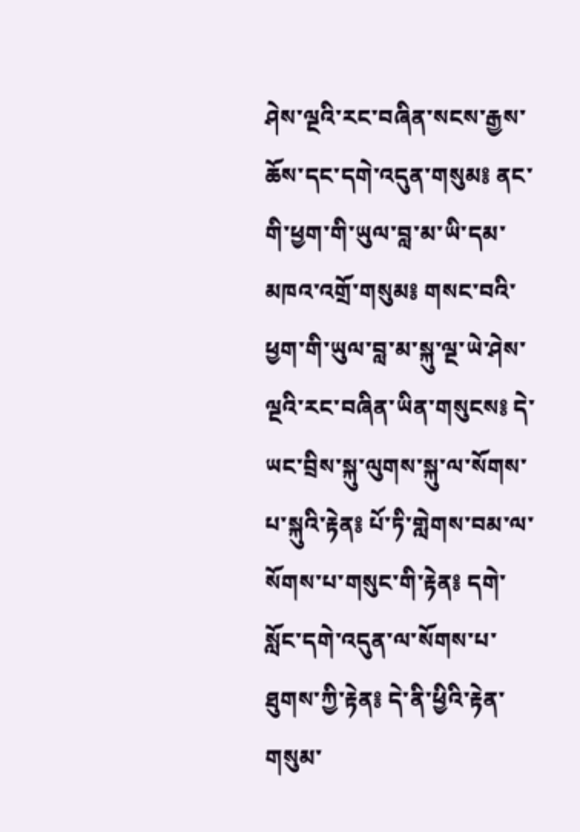ཤེས་ལྔའི་རང་བཞིན་སངས་རྒྱས་ཆོས་དང་དགེ་འདུན་གསུམ༔ ནང་གི་ཕྱག་གི་ཡུལ་བླ་མ་ཡི་དམ་མཁའ་འགྲོ་གསུམ༔ གསང་བའི་ཕྱག་གི་ཡུལ་བླ་མ་སྐུ་ལྔ་ཡེ་ཤེས་ལྔའི་རང་བཞིན་ཡིན་གསུངས༔ དེ་ཡང་བྲིས་སྐུ་ལུགས་སྐུ་ལ་སོགས་པ་སྐུའི་རྟེན༔ པོ་ཏི་གླེགས་བམ་ལ་སོགས་པ་གསུང་གི་རྟེན༔ དགེ་སློང་དགེ་འདུན་ལ་སོགས་པ་ཐུགས་ཀྱི་རྟེན༔ དེ་ནི་ཕྱིའི་རྟེན་གསུམ་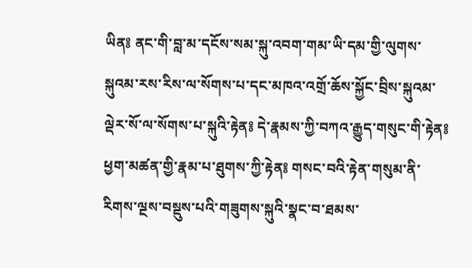ཡིན༔ ནང་གི་བླ་མ་དངོས་སམ་སྐུ་འབག་གམ་ཡི་དམ་གྱི་ལུགས་སྐུའམ་རས་རིས་ལ་སོགས་པ་དང་མཁའ་འགྲོ་ཆོས་སྐྱོང་བྲིས་སྐུའམ་ལྡེར་སོ་ལ་སོགས་པ་སྐུའི་རྟེན༔ དེ་རྣམས་ཀྱི་བཀའ་རྒྱུད་གསུང་གི་རྟེན༔ ཕྱག་མཚན་གྱི་རྣམ་པ་ཐུགས་ཀྱི་རྟེན༔ གསང་བའི་རྟེན་གསུམ་ནི་རིགས་ལྔས་བསྡུས་པའི་གཟུགས་སྐུའི་སྣང་བ་ཐམས་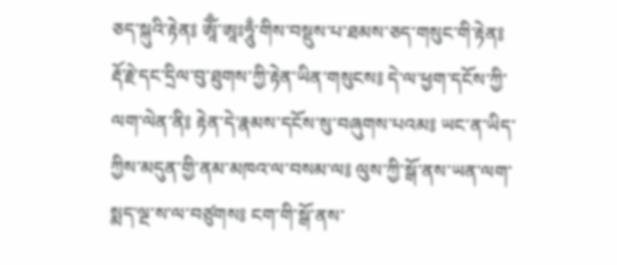ཅད་སྐུའི་རྟེན༔ ཨཱོྃ་ཨཱཿཧཱུྃ་གིས་བསྡུས་པ་ཐམས་ཅད་གསུང་གི་རྟེན༔ རྡོ་རྗེ་དང་དྲིལ་བུ་ཐུགས་ཀྱི་རྟེན་ཡིན་གསུངས༔ དེ་ལ་ཕྱག་དངོས་ཀྱི་ལག་ལེན་ནི༔ རྟེན་དེ་རྣམས་དངོས་སུ་བཞུགས་པའམ༔ ཡང་ན་ཡིད་ཀྱིས་མདུན་གྱི་ནམ་མཁའ་ལ་བསམ་ལ༔ ལུས་ཀྱི་སྒོ་ནས་ཡན་ལག་སྨད་ལྔ་ས་ལ་བཙུགས༔ ངག་གི་སྒོ་ནས་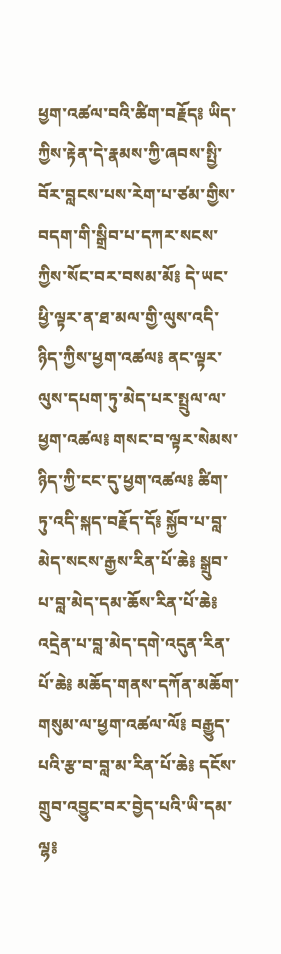ཕྱག་འཚལ་བའི་ཚིག་བརྗོད༔ ཡིད་ཀྱིས་རྟེན་དེ་རྣམས་ཀྱི་ཞབས་སྤྱི་བོར་བླངས་པས་རེག་པ་ཙམ་གྱིས་བདག་གི་སྒྲིབ་པ་དཀར་སངས་ཀྱིས་སོང་བར་བསམ་མོ༔ དེ་ཡང་ཕྱི་ལྟར་ན་ཐ་མལ་གྱི་ལུས་འདི་ཉིད་ཀྱིས་ཕྱག་འཚལ༔ ནང་ལྟར་ལུས་དཔག་ཏུ་མེད་པར་སྤྲུལ་ལ་ཕྱག་འཚལ༔ གསང་བ་ལྟར་སེམས་ཉིད་ཀྱི་ངང་དུ་ཕྱག་འཚལ༔ ཚིག་ཏུ་འདི་སྐད་བརྗོད་དོ༔ སྐྱོབ་པ་བླ་མེད་སངས་རྒྱས་རིན་པོ་ཆེ༔ སྒྲུབ་པ་བླ་མེད་དམ་ཆོས་རིན་པོ་ཆེ༔ འདྲེན་པ་བླ་མེད་དགེ་འདུན་རིན་པོ་ཆེ༔ མཆོད་གནས་དཀོན་མཆོག་གསུམ་ལ་ཕྱག་འཚལ་ལོ༔ བརྒྱུད་པའི་རྩ་བ་བླ་མ་རིན་པོ་ཆེ༔ དངོས་གྲུབ་འབྱུང་བར་བྱེད་པའི་ཡི་དམ་ལྷ༔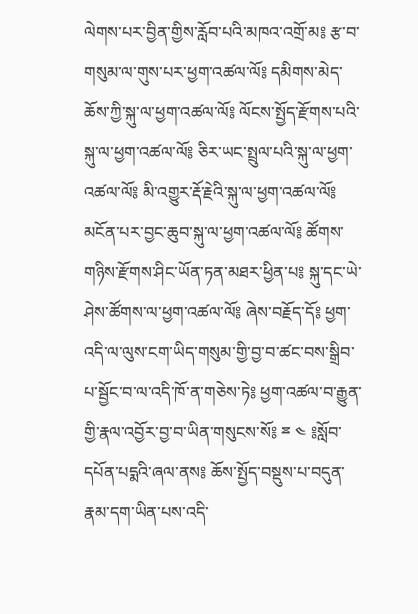ལེགས་པར་བྱིན་གྱིས་རློབ་པའི་མཁའ་འགྲོ་མ༔ རྩ་བ་གསུམ་ལ་གུས་པར་ཕྱག་འཚལ་ལོ༔ དམིགས་མེད་ཆོས་ཀྱི་སྐུ་ལ་ཕྱག་འཚལ་ལོ༔ ལོངས་སྤྱོད་རྫོགས་པའི་སྐུ་ལ་ཕྱག་འཚལ་ལོ༔ ཅིར་ཡང་སྤྲུལ་པའི་སྐུ་ལ་ཕྱག་འཚལ་ལོ༔ མི་འགྱུར་རྡོ་རྗེའི་སྐུ་ལ་ཕྱག་འཚལ་ལོ༔ མངོན་པར་བྱང་ཆུབ་སྐུ་ལ་ཕྱག་འཚལ་ལོ༔ ཚོགས་གཉིས་རྫོགས་ཤིང་ཡོན་ཏན་མཐར་ཕྱིན་པ༔ སྐུ་དང་ཡེ་ཤེས་ཚོགས་ལ་ཕྱག་འཚལ་ལོ༔ ཞེས་བརྗོད་དོ༔ ཕྱག་འདི་ལ་ལུས་ངག་ཡིད་གསུམ་གྱི་བྱ་བ་ཚང་བས་སྒྲིབ་པ་སྦྱོང་བ་ལ་འདི་ཁོ་ན་གཅེས་ཏེ༔ ཕྱག་འཚལ་བ་རྒྱུན་གྱི་རྣལ་འབྱོར་བྱ་བ་ཡིན་གསུངས་སོ༔ ྈ ༤ ༔སློབ་དཔོན་པདྨའི་ཞལ་ནས༔ ཆོས་སྤྱོད་བསྡུས་པ་བདུན་རྣམ་དག་ཡིན་པས་འདི་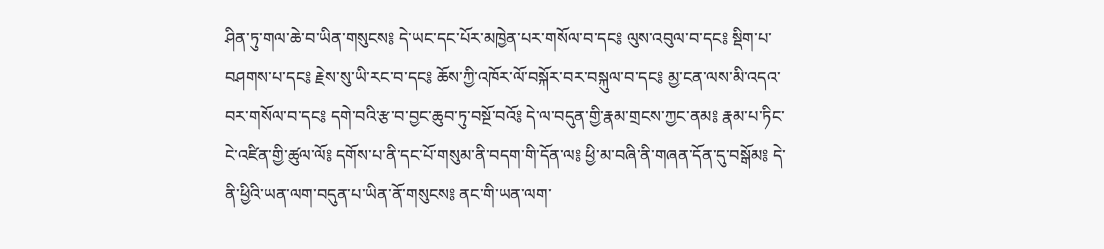ཤིན་ཏུ་གལ་ཆེ་བ་ཡིན་གསུངས༔ དེ་ཡང་དང་པོར་མཁྱེན་པར་གསོལ་བ་དང༔ ལུས་འབུལ་བ་དང༔ སྡིག་པ་བཤགས་པ་དང༔ རྗེས་སུ་ཡི་རང་བ་དང༔ ཆོས་ཀྱི་འཁོར་ལོ་བསྐོར་བར་བསྐུལ་བ་དང༔ མྱ་ངན་ལས་མི་འདའ་བར་གསོལ་བ་དང༔ དགེ་བའི་རྩ་བ་བྱང་ཆུབ་ཏུ་བསྔོ་བའོ༔ དེ་ལ་བདུན་གྱི་རྣམ་གྲངས་ཀྱང་ནམ༔ རྣམ་པ་ཏིང་ངེ་འཛིན་གྱི་ཚུལ་ལོ༔ དགོས་པ་ནི་དང་པོ་གསུམ་ནི་བདག་གི་དོན་ལ༔ ཕྱི་མ་བཞི་ནི་གཞན་དོན་དུ་བསྒོམ༔ དེ་ནི་ཕྱིའི་ཡན་ལག་བདུན་པ་ཡིན་ནོ་གསུངས༔ ནང་གི་ཡན་ལག་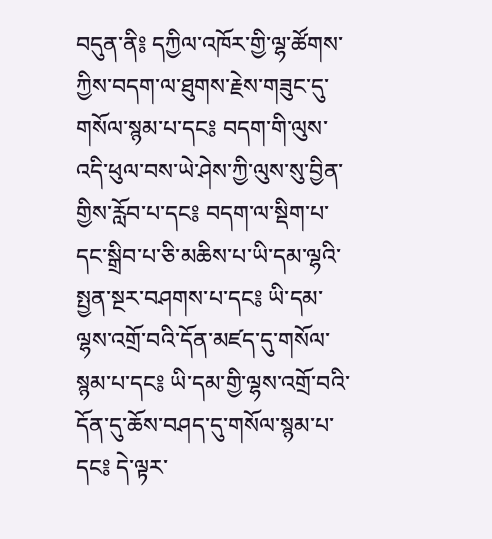བདུན་ནི༔ དཀྱིལ་འཁོར་གྱི་ལྷ་ཚོགས་ཀྱིས་བདག་ལ་ཐུགས་རྗེས་གཟུང་དུ་གསོལ་སྙམ་པ་དང༔ བདག་གི་ལུས་འདི་ཕུལ་བས་ཡེ་ཤེས་ཀྱི་ལུས་སུ་བྱིན་གྱིས་རློབ་པ་དང༔ བདག་ལ་སྡིག་པ་དང་སྒྲིབ་པ་ཅི་མཆིས་པ་ཡི་དམ་ལྷའི་སྤྱན་སྔར་བཤགས་པ་དང༔ ཡི་དམ་ལྷས་འགྲོ་བའི་དོན་མཛད་དུ་གསོལ་སྙམ་པ་དང༔ ཡི་དམ་གྱི་ལྷས་འགྲོ་བའི་དོན་དུ་ཆོས་བཤད་དུ་གསོལ་སྙམ་པ་དང༔ དེ་ལྟར་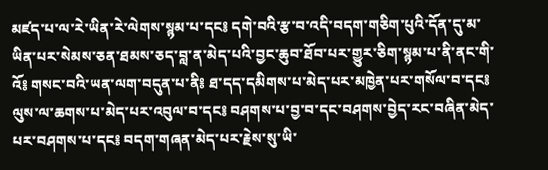མཛད་པ་ལ་རེ་ཡིན་རེ་ལེགས་སྙམ་པ་དང༔ དགེ་བའི་རྩ་བ་འདི་བདག་གཅིག་པུའི་དོན་དུ་མ་ཡིན་པར་སེམས་ཅན་ཐམས་ཅད་བླ་ན་མེད་པའི་བྱང་ཆུབ་ཐོབ་པར་གྱུར་ཅིག་སྙམ་པ་ནི་ནང་གི་འོ༔ གསང་བའི་ཡན་ལག་བདུན་པ་ནི༔ ཐ་དད་དམིགས་པ་མེད་པར་མཁྱེན་པར་གསོལ་བ་དང༔ ལུས་ལ་ཆགས་པ་མེད་པར་འབུལ་བ་དང༔ བཤགས་པ་བྱ་བ་དང་བཤགས་བྱེད་རང་བཞིན་མེད་པར་བཤགས་པ་དང༔ བདག་གཞན་མེད་པར་རྗེས་སུ་ཡི་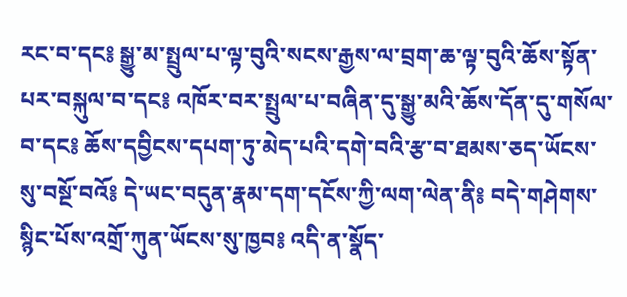རང་བ་དང༔ སྒྱུ་མ་སྤྲུལ་པ་ལྟ་བུའི་སངས་རྒྱས་ལ་བྲག་ཆ་ལྟ་བུའི་ཆོས་སྟོན་པར་བསྐུལ་བ་དང༔ འཁོར་བར་སྤྲུལ་པ་བཞིན་དུ་སྒྱུ་མའི་ཆོས་དོན་དུ་གསོལ་བ་དང༔ ཆོས་དབྱིངས་དཔག་ཏུ་མེད་པའི་དགེ་བའི་རྩ་བ་ཐམས་ཅད་ཡོངས་སུ་བསྔོ་བའོ༔ དེ་ཡང་བདུན་རྣམ་དག་དངོས་ཀྱི་ལག་ལེན་ནི༔ བདེ་གཤེགས་སྙིང་པོས་འགྲོ་ཀུན་ཡོངས་སུ་ཁྱབ༔ འདི་ན་སྣོད་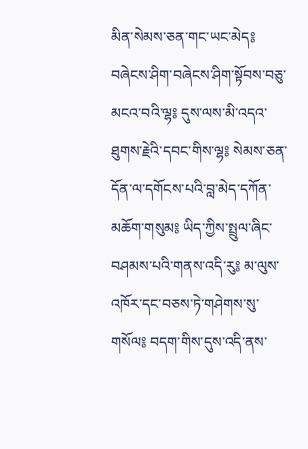མིན་སེམས་ཅན་གང་ཡང་མེད༔ བཞེངས་ཤིག་བཞེངས་ཤིག་སྟོབས་བཅུ་མངའ་བའི་ལྷ༔ དུས་ལས་མི་འདའ་ཐུགས་རྗེའི་དབང་གིས་ལྷ༔ སེམས་ཅན་དོན་ལ་དགོངས་པའི་བླ་མེད་དཀོན་མཆོག་གསུམ༔ ཡིད་ཀྱིས་སྤྲུལ་ཞིང་བཤམས་པའི་གནས་འདི་རུ༔ མ་ལུས་འཁོར་དང་བཅས་ཏེ་གཤེགས་སུ་གསོལ༔ བདག་གིས་དུས་འདི་ནས་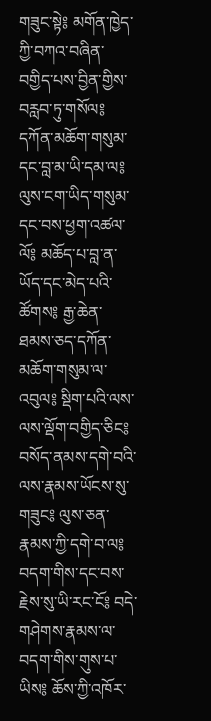གཟུང་སྟེ༔ མགོན་ཁྱེད་ཀྱི་བཀའ་བཞིན་བགྱིད་པས་བྱིན་གྱིས་བརླབ་ཏུ་གསོལ༔ དཀོན་མཆོག་གསུམ་དང་བླ་མ་ཡི་དམ་ལ༔ ལུས་ངག་ཡིད་གསུམ་དང་བས་ཕྱག་འཚལ་ལོ༔ མཆོད་པ་བླ་ན་ཡོད་དང་མེད་པའི་ཚོགས༔ རྒྱ་ཆེན་ཐམས་ཅད་དཀོན་མཆོག་གསུམ་ལ་འབུལ༔ སྡིག་པའི་ལས་ལས་ལྡོག་བགྱིད་ཅིང༔ བསོད་ནམས་དགེ་བའི་ལས་རྣམས་ཡོངས་སུ་གཟུང༔ ལུས་ཅན་རྣམས་ཀྱི་དགེ་བ་ལ༔ བདག་གིས་དང་བས་རྗེས་སུ་ཡི་རང་ངོ༔ བདེ་གཤེགས་རྣམས་ལ་བདག་གིས་གུས་པ་ཡིས༔ ཆོས་ཀྱི་འཁོར་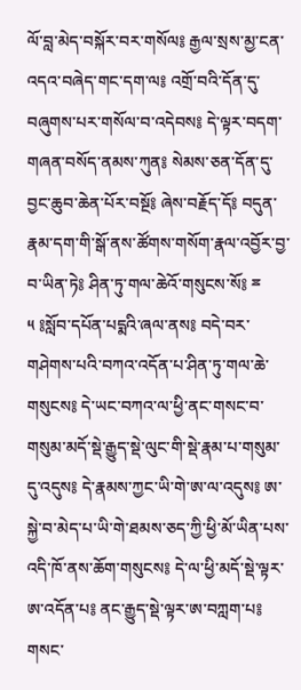ལོ་བླ་མེད་བསྐོར་བར་གསོལ༔ རྒྱལ་སྲས་མྱ་ངན་འདའ་བཞེད་གང་དག་ལ༔ འགྲོ་བའི་དོན་དུ་བཞུགས་པར་གསོལ་བ་འདེབས༔ དེ་ལྟར་བདག་གཞན་བསོད་ནམས་ཀུན༔ སེམས་ཅན་དོན་དུ་བྱང་ཆུབ་ཆེན་པོར་བསྔོ༔ ཞེས་བརྗོད་དོ༔ བདུན་རྣམ་དག་གི་སྒོ་ནས་ཚོགས་གསོག་རྣལ་འབྱོར་བྱ་བ་ཡིན་ཏེ༔ ཤིན་ཏུ་གལ་ཆེའོ་གསུངས་སོ༔ ྈ ༥ ༔སློབ་དཔོན་པདྨའི་ཞལ་ནས༔ བདེ་བར་གཤེགས་པའི་བཀའ་འདོན་པ་ཤིན་ཏུ་གལ་ཆེ་གསུངས༔ དེ་ཡང་བཀའ་ལ་ཕྱི་ནང་གསང་བ་གསུམ་མདོ་སྡེ་རྒྱུད་སྡེ་ལུང་གི་སྡེ་རྣམ་པ་གསུམ་དུ་འདུས༔ དེ་རྣམས་ཀྱང་ཡི་གེ་ཨ་ལ་འདུས༔ ཨ་སྐྱེ་བ་མེད་པ་ཡི་གེ་ཐམས་ཅད་ཀྱི་ཕྱི་མོ་ཡིན་པས་འདི་ཁོ་ནས་ཆོག་གསུངས༔ དེ་ལ་ཕྱི་མདོ་སྡེ་ལྟར་ཨ་འདོན་པ༔ ནང་རྒྱུད་སྡེ་ལྟར་ཨ་བཀླག་པ༔ གསང་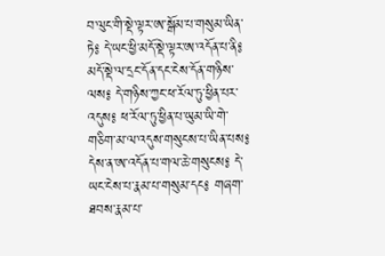བ་ལུང་གི་སྡེ་ལྟར་ཨ་སྒོམ་པ་གསུམ་ཡིན་ཏེ༔ དེ་ཡང་ཕྱི་མདོ་སྡེ་ལྟར་ཨ་འདོན་པ་ནི༔ མདོ་སྡེ་ལ་དྲང་དོན་དང་ངེས་དོན་གཉིས་ལས༔ དེ་གཉིས་ཀྱང་ཕ་རོལ་ཏུ་ཕྱིན་པར་འདུས༔ ཕ་རོལ་ཏུ་ཕྱིན་པ་ཡུམ་ཡི་གེ་གཅིག་མ་ལ་འདུས་གསུངས་པ་ཡིན་པས༔ དེས་ན་ཨ་འདོན་པ་གལ་ཆེ་གསུངས༔ དེ་ཡང་ངེས་པ་རྣམ་པ་གསུམ་དང༔ གཞག་ཐབས་རྣམ་པ་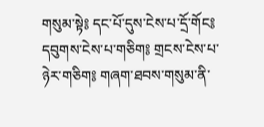གསུམ་སྟེ༔ དང་པོ་དུས་ངེས་པ་དྲོ་གོང༔ དབུགས་ངེས་པ་གཅིག༔ གྲངས་ངེས་པ་ཉེར་གཅིག༔ གཞག་ཐབས་གསུམ་ནི་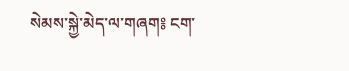སེམས་སྐྱེ་མེད་ལ་གཞག༔ ངག་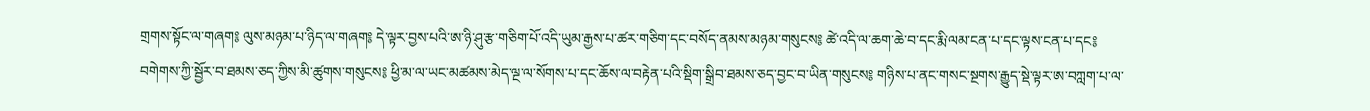གྲགས་སྟོང་ལ་གཞག༔ ལུས་མཉམ་པ་ཉིད་ལ་གཞག༔ དེ་ལྟར་བྱས་པའི་ཨ་ཉི་ཤུ་རྩ་གཅིག་པོ་འདི་ཡུམ་རྒྱས་པ་ཚར་གཅིག་དང་བསོད་ནམས་མཉམ་གསུངས༔ ཚེ་འདི་ལ་ཆག་ཆེ་བ་དང་རྨི་ལམ་ངན་པ་དང་ལྟས་ངན་པ་དང༔ བགེགས་ཀྱི་སྦྱོར་བ་ཐམས་ཅད་ཀྱིས་མི་ཚུགས་གསུངས༔ ཕྱི་མ་ལ་ཡང་མཚམས་མེད་ལྔ་ལ་སོགས་པ་དང་ཆོས་ལ་བརྟེན་པའི་སྡིག་སྒྲིབ་ཐམས་ཅད་བྱང་བ་ཡིན་གསུངས༔ གཉིས་པ་ནང་གསང་སྔགས་རྒྱུད་སྡེ་ལྟར་ཨ་བཀླག་པ་ལ་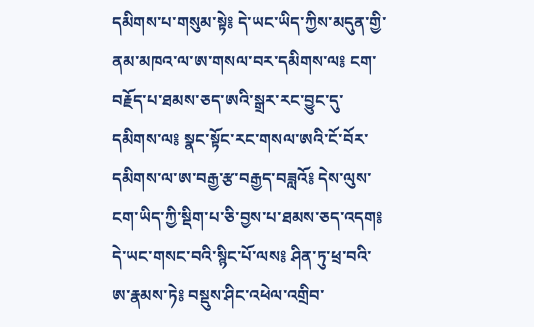དམིགས་པ་གསུམ་སྟེ༔ དེ་ཡང་ཡིད་ཀྱིས་མདུན་གྱི་ནམ་མཁའ་ལ་ཨ་གསལ་བར་དམིགས་ལ༔ ངག་བརྗོད་པ་ཐམས་ཅད་ཨའི་སྒྲར་རང་བྱུང་དུ་དམིགས་ལ༔ སྣང་སྟོང་རང་གསལ་ཨའི་ངོ་བོར་དམིགས་ལ་ཨ་བརྒྱ་རྩ་བརྒྱད་བཟླའོ༔ དེས་ལུས་ངག་ཡིད་ཀྱི་སྡིག་པ་ཅི་བྱས་པ་ཐམས་ཅད་འདག༔ དེ་ཡང་གསང་བའི་སྙིང་པོ་ལས༔ ཤིན་ཏུ་ཕྲ་བའི་ཨ་རྣམས་ཏེ༔ བསྡུས་ཤིང་འཕེལ་འགྲིབ་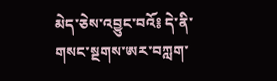མེད་ཅེས་འབྱུང་བའོ༔ དེ་ནི་གསང་སྔགས་ཨར་བཀླག་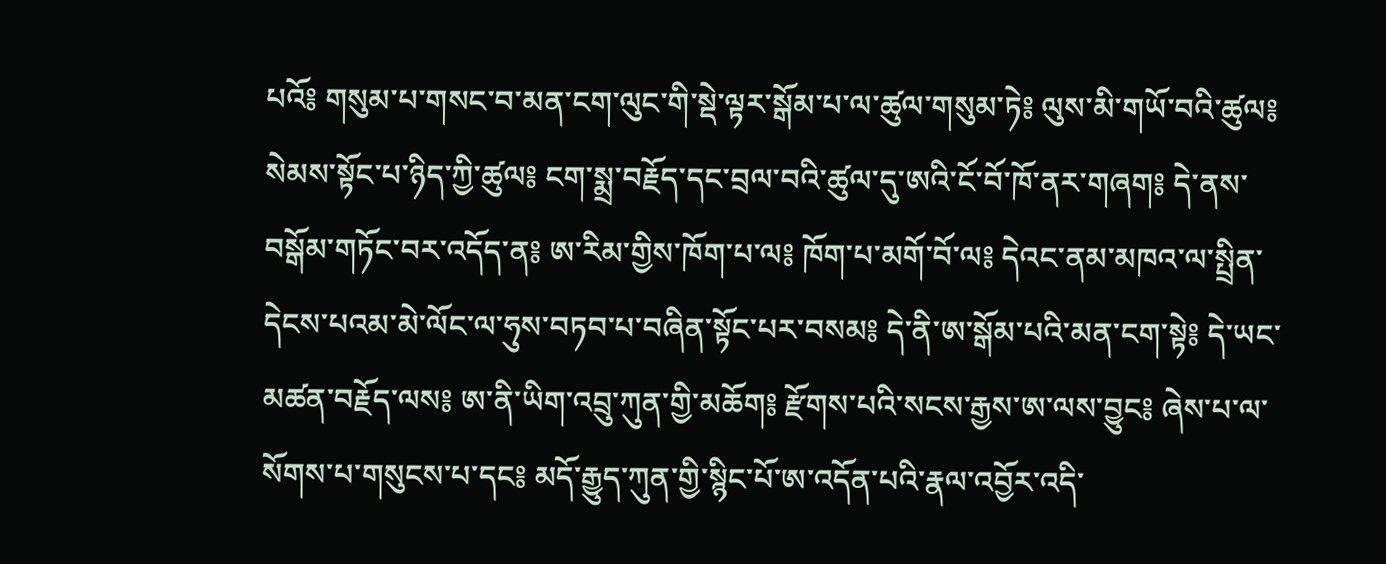པའོ༔ གསུམ་པ་གསང་བ་མན་ངག་ལུང་གི་སྡེ་ལྟར་སྒོམ་པ་ལ་ཚུལ་གསུམ་ཏེ༔ ལུས་མི་གཡོ་བའི་ཚུལ༔ སེམས་སྟོང་པ་ཉིད་ཀྱི་ཚུལ༔ ངག་སྨྲ་བརྗོད་དང་བྲལ་བའི་ཚུལ་དུ་ཨའི་ངོ་བོ་ཁོ་ནར་གཞག༔ དེ་ནས་བསྒོམ་གཏོང་བར་འདོད་ན༔ ཨ་རིམ་གྱིས་ཁོག་པ་ལ༔ ཁོག་པ་མགོ་བོ་ལ༔ དེའང་ནམ་མཁའ་ལ་སྤྲིན་དེངས་པའམ་མེ་ལོང་ལ་ཧུས་བཏབ་པ་བཞིན་སྟོང་པར་བསམ༔ དེ་ནི་ཨ་སྒོམ་པའི་མན་ངག་སྟེ༔ དེ་ཡང་མཚན་བརྗོད་ལས༔ ཨ་ནི་ཡིག་འབྲུ་ཀུན་གྱི་མཆོག༔ རྫོགས་པའི་སངས་རྒྱས་ཨ་ལས་བྱུང༔ ཞེས་པ་ལ་སོགས་པ་གསུངས་པ་དང༔ མདོ་རྒྱུད་ཀུན་གྱི་སྙིང་པོ་ཨ་འདོན་པའི་རྣལ་འབྱོར་འདི་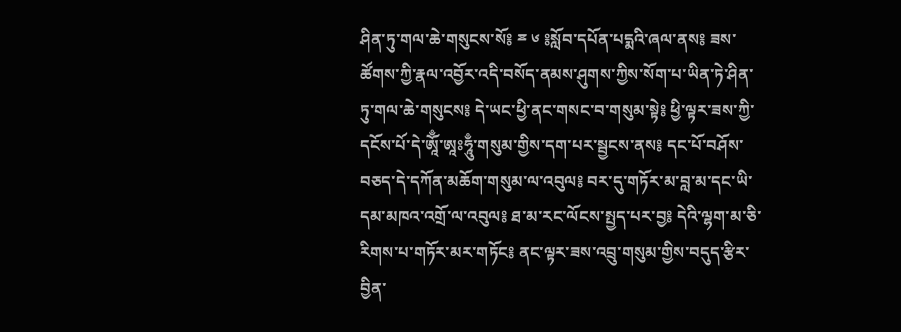ཤིན་ཏུ་གལ་ཆེ་གསུངས་སོ༔ ྈ ༦ ༔སློབ་དཔོན་པདྨའི་ཞལ་ནས༔ ཟས་ཚོགས་ཀྱི་རྣལ་འབྱོར་འདི་བསོད་ནམས་ཤུགས་ཀྱིས་སོག་པ་ཡིན་ཏེ་ཤིན་ཏུ་གལ་ཆེ་གསུངས༔ དེ་ཡང་ཕྱི་ནང་གསང་བ་གསུམ་སྟེ༔ ཕྱི་ལྟར་ཟས་ཀྱི་དངོས་པོ་དེ་ཨཱོྃ་ཨཱཿཧཱུྃ་གསུམ་གྱིས་དག་པར་སྦྱངས་ནས༔ དང་པོ་བཤོས་བཅད་དེ་དཀོན་མཆོག་གསུམ་ལ་འབུལ༔ བར་དུ་གཏོར་མ་བླ་མ་དང་ཡི་དམ་མཁའ་འགྲོ་ལ་འབུལ༔ ཐ་མ་རང་ལོངས་སྤྱད་པར་བྱ༔ དེའི་ལྷག་མ་ཅི་རིགས་པ་གཏོར་མར་གཏོང༔ ནང་ལྟར་ཟས་འབྲུ་གསུམ་གྱིས་བདུད་རྩིར་བྱིན་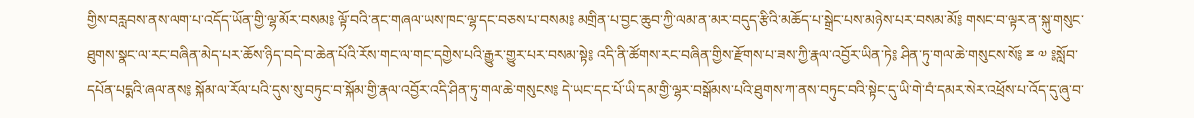གྱིས་བརླབས་ནས་ལག་པ་འདོད་ཡོན་གྱི་ལྷ་མོར་བསམ༔ ལྟོ་བའི་ནང་གཞལ་ཡས་ཁང་ལྷ་དང་བཅས་པ་བསམ༔ མགྲིན་པ་བྱང་ཆུབ་ཀྱི་ལམ་ན་མར་བདུད་རྩིའི་མཆོད་པ་སྒྲེང་པས་མཉེས་པར་བསམ་མོ༔ གསང་བ་ལྟར་ན་སྐུ་གསུང་ཐུགས་སྣང་ལ་རང་བཞིན་མེད་པར་ཆོས་ཉིད་བདེ་བ་ཆེན་པོའི་རོས་གང་ལ་གང་དགྱེས་པའི་རྒྱུར་གྱུར་པར་བསམ་སྟེ༔ འདི་ནི་ཚོགས་རང་བཞིན་གྱིས་རྫོགས་པ་ཟས་ཀྱི་རྣལ་འབྱོར་ཡིན་ཏེ༔ ཤིན་ཏུ་གལ་ཆེ་གསུངས་སོ༔ ྈ ༧ ༔སློབ་དཔོན་པདྨའི་ཞལ་ནས༔ སྐོམ་ལ་རོལ་པའི་དུས་སུ་བཏུང་བ་སྐོམ་གྱི་རྣལ་འབྱོར་འདི་ཤིན་ཏུ་གལ་ཆེ་གསུངས༔ དེ་ཡང་དང་པོ་ཡི་དམ་གྱི་ལྷར་བསྒོམས་པའི་ཐུགས་ཀ་ནས་བཏུང་བའི་སྟེང་དུ་ཡི་གེ་བཾ་དམར་སེར་འཕྲོས་པ་འོད་དུ་ཞུ་བ་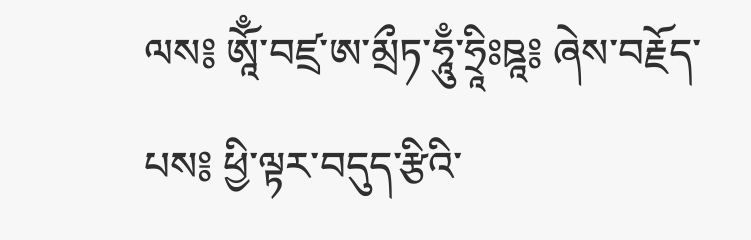ལས༔ ཨཱོྃ་བཛྲ་ཨ་མྲྀཏ་ཧཱུྃ་ཧྲཱིཿཋཱ༔ ཞེས་བརྗོད་པས༔ ཕྱི་ལྟར་བདུད་རྩིའི་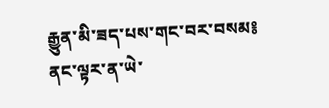རྒྱུན་མི་ཟད་པས་གང་བར་བསམ༔ ནང་ལྟར་ན་ཡེ་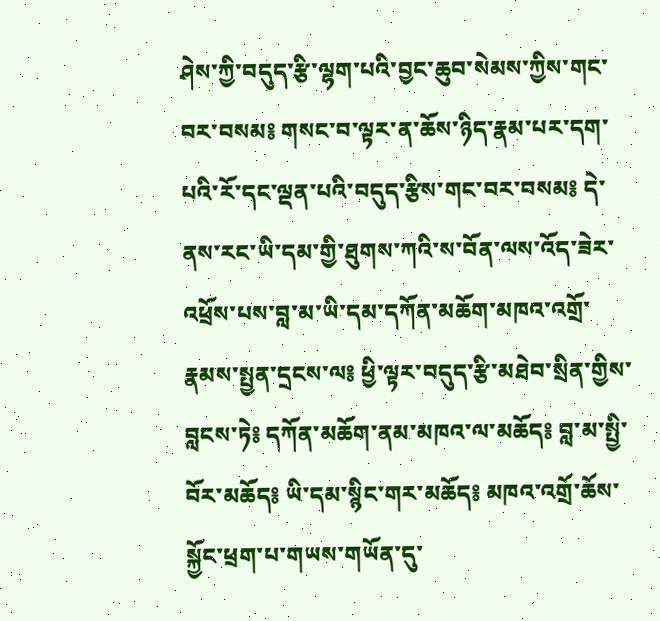ཤེས་ཀྱི་བདུད་རྩི་ལྷག་པའི་བྱང་ཆུབ་སེམས་ཀྱིས་གང་བར་བསམ༔ གསང་བ་ལྟར་ན་ཆོས་ཉིད་རྣམ་པར་དག་པའི་རོ་དང་ལྡན་པའི་བདུད་རྩིས་གང་བར་བསམ༔ དེ་ནས་རང་ཡི་དམ་གྱི་ཐུགས་ཀའི་ས་བོན་ལས་འོད་ཟེར་འཕྲོས་པས་བླ་མ་ཡི་དམ་དཀོན་མཆོག་མཁའ་འགྲོ་རྣམས་སྤྱན་དྲངས་ལ༔ ཕྱི་ལྟར་བདུད་རྩི་མཐེབ་སྲིན་གྱིས་བླངས་ཏེ༔ དཀོན་མཆོག་ནམ་མཁའ་ལ་མཆོད༔ བླ་མ་སྤྱི་བོར་མཆོད༔ ཡི་དམ་སྙིང་གར་མཆོད༔ མཁའ་འགྲོ་ཆོས་སྐྱོང་ཕྲག་པ་གཡས་གཡོན་དུ་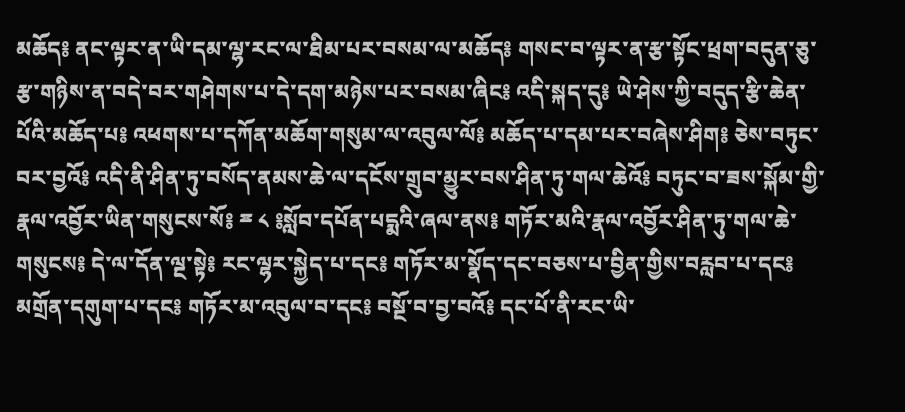མཆོད༔ ནང་ལྟར་ན་ཡི་དམ་ལྷ་རང་ལ་ཐིམ་པར་བསམ་ལ་མཆོད༔ གསང་བ་ལྟར་ན་རྩ་སྟོང་ཕྲག་བདུན་ཅུ་རྩ་གཉིས་ན་བདེ་བར་གཤེགས་པ་དེ་དག་མཉེས་པར་བསམ་ཞིང༔ འདི་སྐད་དུ༔ ཡེ་ཤེས་ཀྱི་བདུད་རྩི་ཆེན་པོའི་མཆོད་པ༔ འཕགས་པ་དཀོན་མཆོག་གསུམ་ལ་འབུལ་ལོ༔ མཆོད་པ་དམ་པར་བཞེས་ཤིག༔ ཅེས་བཏུང་བར་བྱའོ༔ འདི་ནི་ཤིན་ཏུ་བསོད་ནམས་ཆེ་ལ་དངོས་གྲུབ་མྱུར་བས་ཤིན་ཏུ་གལ་ཆེའོ༔ བཏུང་བ་ཟས་སྐོམ་གྱི་རྣལ་འབྱོར་ཡིན་གསུངས་སོ༔ ྈ ༨ ༔སློབ་དཔོན་པདྨའི་ཞལ་ནས༔ གཏོར་མའི་རྣལ་འབྱོར་ཤིན་ཏུ་གལ་ཆེ་གསུངས༔ དེ་ལ་དོན་ལྔ་སྟེ༔ རང་ལྷར་སྐྱེད་པ་དང༔ གཏོར་མ་སྣོད་དང་བཅས་པ་བྱིན་གྱིས་བརླབ་པ་དང༔ མགྲོན་དགུག་པ་དང༔ གཏོར་མ་འབུལ་བ་དང༔ བསྔོ་བ་བྱ་བའོ༔ དང་པོ་ནི་རང་ཡི་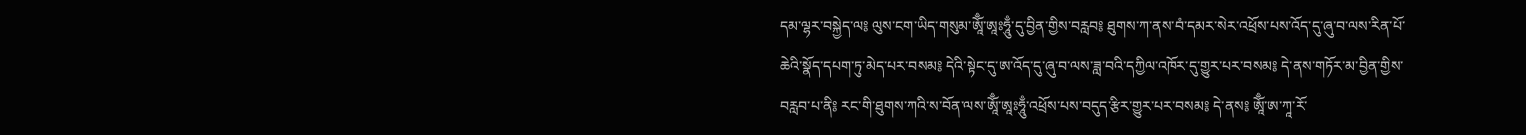དམ་ལྷར་བསྐྱེད་ལ༔ ལུས་ངག་ཡིད་གསུམ་ཨཱོྃ་ཨཱཿཧཱུྃ་དུ་བྱིན་གྱིས་བརླབ༔ ཐུགས་ཀ་ནས་བཾ་དམར་སེར་འཕྲོས་པས་འོད་དུ་ཞུ་བ་ལས་རིན་པོ་ཆེའི་སྣོད་དཔག་ཏུ་མེད་པར་བསམ༔ དེའི་སྟེང་དུ་ཨ་འོད་དུ་ཞུ་བ་ལས་ཟླ་བའི་དཀྱིལ་འཁོར་དུ་གྱུར་པར་བསམ༔ དེ་ནས་གཏོར་མ་བྱིན་གྱིས་བརླབ་པ་ནི༔ རང་གི་ཐུགས་ཀའི་ས་བོན་ལས་ཨཱོྃ་ཨཱཿཧཱུྃ་འཕྲོས་པས་བདུད་རྩིར་གྱུར་པར་བསམ༔ དེ་ནས༔ ཨཱོྃ་ཨ་ཀཱ་རོ་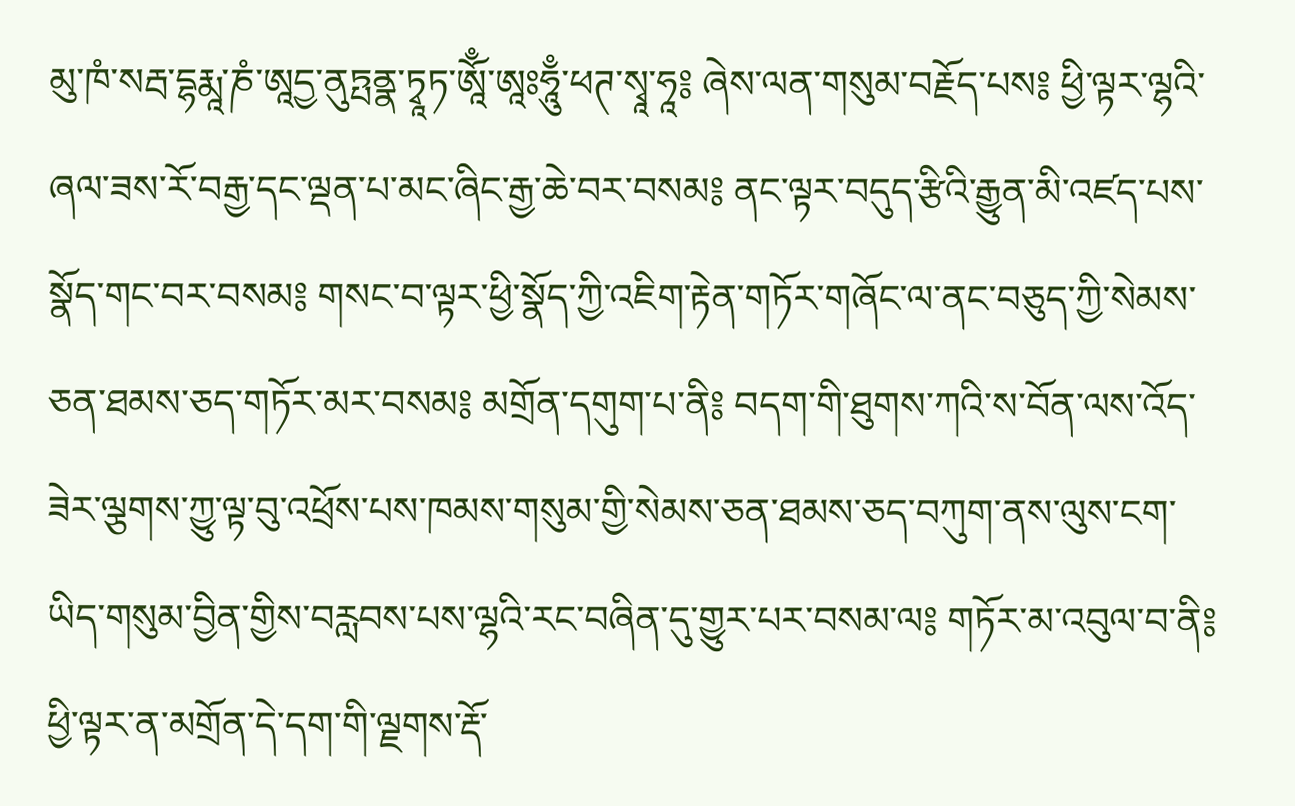མུ་ཁཾ་སརྦ་དྷརྨཱ་ཎཾ་ཨཱདྱ་ནུཏྤནྣ་ཏྭཱཏ་ཨཱོྃ་ཨཱཿཧཱུྃ་ཕཊ་སྭཱ་ཧཱ༔ ཞེས་ལན་གསུམ་བརྗོད་པས༔ ཕྱི་ལྟར་ལྷའི་ཞལ་ཟས་རོ་བརྒྱ་དང་ལྡན་པ་མང་ཞིང་རྒྱ་ཆེ་བར་བསམ༔ ནང་ལྟར་བདུད་རྩིའི་རྒྱུན་མི་འཛད་པས་སྣོད་གང་བར་བསམ༔ གསང་བ་ལྟར་ཕྱི་སྣོད་ཀྱི་འཇིག་རྟེན་གཏོར་གཞོང་ལ་ནང་བཅུད་ཀྱི་སེམས་ཅན་ཐམས་ཅད་གཏོར་མར་བསམ༔ མགྲོན་དགུག་པ་ནི༔ བདག་གི་ཐུགས་ཀའི་ས་བོན་ལས་འོད་ཟེར་ལྕགས་ཀྱུ་ལྟ་བུ་འཕྲོས་པས་ཁམས་གསུམ་གྱི་སེམས་ཅན་ཐམས་ཅད་བཀུག་ནས་ལུས་ངག་ཡིད་གསུམ་བྱིན་གྱིས་བརླབས་པས་ལྷའི་རང་བཞིན་དུ་གྱུར་པར་བསམ་ལ༔ གཏོར་མ་འབུལ་བ་ནི༔ ཕྱི་ལྟར་ན་མགྲོན་དེ་དག་གི་ལྗགས་རྡོ་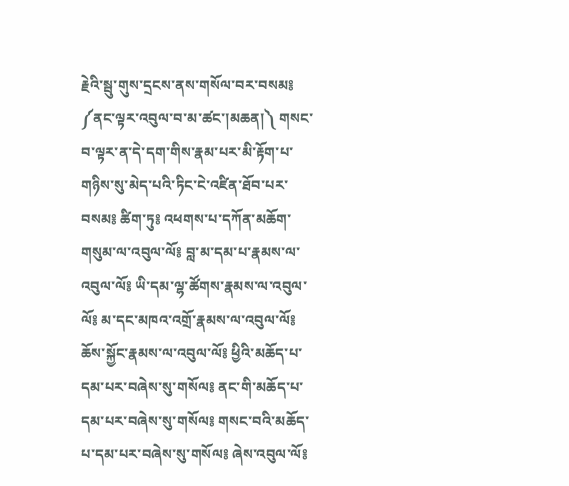རྗེའི་སྦུ་གུས་དྲངས་ནས་གསོལ་བར་བསམ༔ ༼ནང་ལྟར་འབུལ་བ་མ་ཚང་།མཆན།༽ གསང་བ་ལྟར་ན་དེ་དག་གིས་རྣམ་པར་མི་རྟོག་པ་གཉིས་སུ་མེད་པའི་ཏིང་ངེ་འཛིན་ཐོབ་པར་བསམ༔ ཚིག་ཏུ༔ འཕགས་པ་དཀོན་མཆོག་གསུམ་ལ་འབུལ་ལོ༔ བླ་མ་དམ་པ་རྣམས་ལ་འབུལ་ལོ༔ ཡི་དམ་ལྷ་ཚོགས་རྣམས་ལ་འབུལ་ལོ༔ མ་དང་མཁའ་འགྲོ་རྣམས་ལ་འབུལ་ལོ༔ ཆོས་སྐྱོང་རྣམས་ལ་འབུལ་ལོ༔ ཕྱིའི་མཆོད་པ་དམ་པར་བཞེས་སུ་གསོལ༔ ནང་གི་མཆོད་པ་དམ་པར་བཞེས་སུ་གསོལ༔ གསང་བའི་མཆོད་པ་དམ་པར་བཞེས་སུ་གསོལ༔ ཞེས་འབུལ་ལོ༔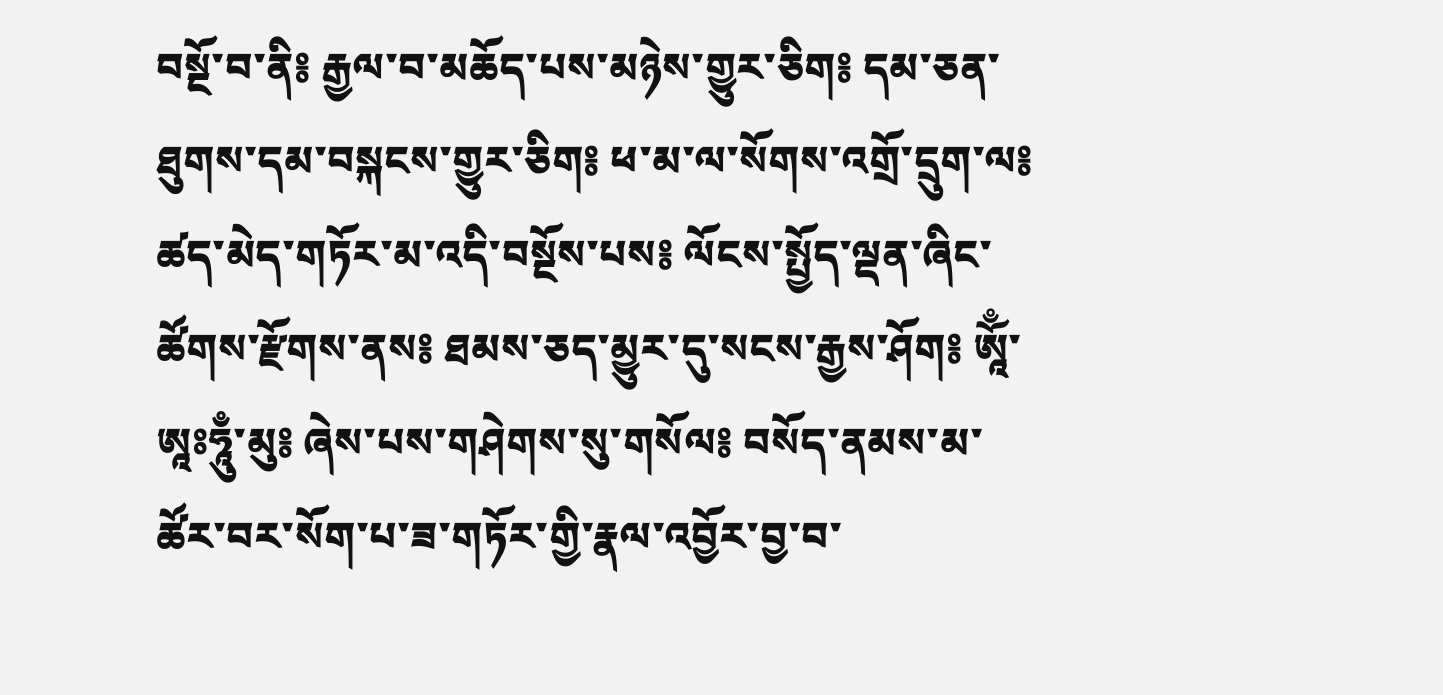བསྔོ་བ་ནི༔ རྒྱལ་བ་མཆོད་པས་མཉེས་གྱུར་ཅིག༔ དམ་ཅན་ཐུགས་དམ་བསྐངས་གྱུར་ཅིག༔ ཕ་མ་ལ་སོགས་འགྲོ་དྲུག་ལ༔ ཚད་མེད་གཏོར་མ་འདི་བསྔོས་པས༔ ལོངས་སྤྱོད་ལྡན་ཞིང་ཚོགས་རྫོགས་ནས༔ ཐམས་ཅད་མྱུར་དུ་སངས་རྒྱས་ཤོག༔ ཨཱོྃ་ཨཱཿཧཱུྃ་མུ༔ ཞེས་པས་གཤེགས་སུ་གསོལ༔ བསོད་ནམས་མ་ཚོར་བར་སོག་པ་ཟ་གཏོར་གྱི་རྣལ་འབྱོར་བྱ་བ་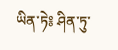ཡིན་ཏེ༔ ཤིན་ཏུ་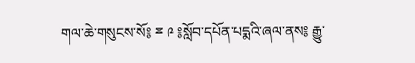གལ་ཆེ་གསུངས་སོ༔ ྈ ༩ ༔སློབ་དཔོན་པདྨའི་ཞལ་ནས༔ རྒྱུ་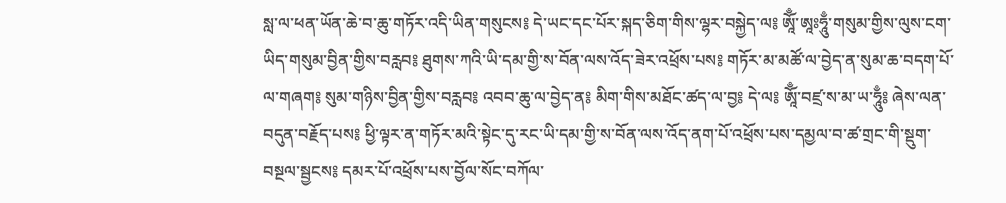སླ་ལ་ཕན་ཡོན་ཆེ་བ་ཆུ་གཏོར་འདི་ཡིན་གསུངས༔ དེ་ཡང་དང་པོར་སྐད་ཅིག་གིས་ལྷར་བསྐྱེད་ལ༔ ཨཱོྃ་ཨཱཿཧཱུྃ་གསུམ་གྱིས་ལུས་ངག་ཡིད་གསུམ་བྱིན་གྱིས་བརླབ༔ ཐུགས་ཀའི་ཡི་དམ་གྱི་ས་བོན་ལས་འོད་ཟེར་འཕྲོས་པས༔ གཏོར་མ་མཚོ་ལ་བྱེད་ན་སུམ་ཆ་བདག་པོ་ལ་གཞག༔ སུམ་གཉིས་བྱིན་གྱིས་བརླབ༔ འབབ་ཆུ་ལ་བྱེད་ན༔ མིག་གིས་མཐོང་ཚད་ལ་བྱ༔ དེ་ལ༔ ཨཱོྃ་བཛྲ་ས་མ་ཡ་ཧཱུྃ༔ ཞེས་ལན་བདུན་བརྗོད་པས༔ ཕྱི་ལྟར་ན་གཏོར་མའི་སྟེང་དུ་རང་ཡི་དམ་གྱི་ས་བོན་ལས་འོད་ནག་པོ་འཕྲོས་པས་དམྱལ་བ་ཚ་གྲང་གི་སྡུག་བསྔལ་སྦྱངས༔ དམར་པོ་འཕྲོས་པས་བྱོལ་སོང་བཀོལ་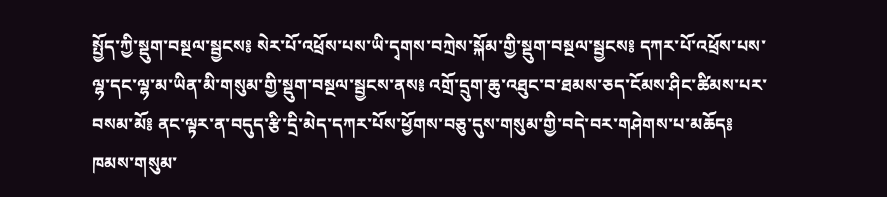སྤྱོད་ཀྱི་སྡུག་བསྔལ་སྦྱངས༔ སེར་པོ་འཕྲོས་པས་ཡི་དྭགས་བཀྲེས་སྐོམ་གྱི་སྡུག་བསྔལ་སྦྱངས༔ དཀར་པོ་འཕྲོས་པས་ལྷ་དང་ལྷ་མ་ཡིན་མི་གསུམ་གྱི་སྡུག་བསྔལ་སྦྱངས་ནས༔ འགྲོ་དྲུག་ཆུ་འཐུང་བ་ཐམས་ཅད་ངོམས་ཤིང་ཚིམས་པར་བསམ་མོ༔ ནང་ལྟར་ན་བདུད་རྩི་དྲི་མེད་དཀར་པོས་ཕྱོགས་བཅུ་དུས་གསུམ་གྱི་བདེ་བར་གཤེགས་པ་མཆོད༔ ཁམས་གསུམ་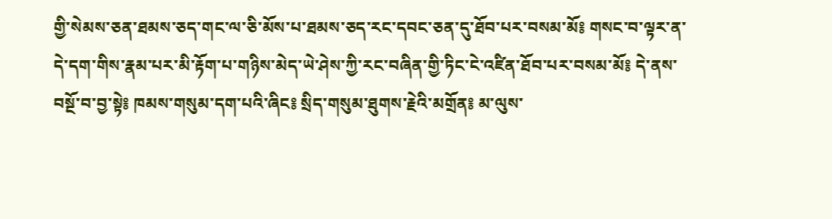གྱི་སེམས་ཅན་ཐམས་ཅད་གང་ལ་ཅི་མོས་པ་ཐམས་ཅད་རང་དབང་ཅན་དུ་ཐོབ་པར་བསམ་མོ༔ གསང་བ་ལྟར་ན་དེ་དག་གིས་རྣམ་པར་མི་རྟོག་པ་གཉིས་མེད་ཡེ་ཤེས་ཀྱི་རང་བཞིན་གྱི་ཏིང་ངེ་འཛིན་ཐོབ་པར་བསམ་མོ༔ དེ་ནས་བསྔོ་བ་བྱ་སྟེ༔ ཁམས་གསུམ་དག་པའི་ཞིང༔ སྲིད་གསུམ་ཐུགས་རྗེའི་མགྲོན༔ མ་ལུས་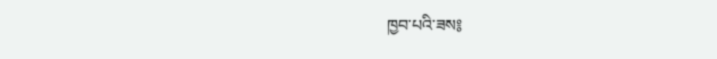ཁྱབ་པའི་ཟས༔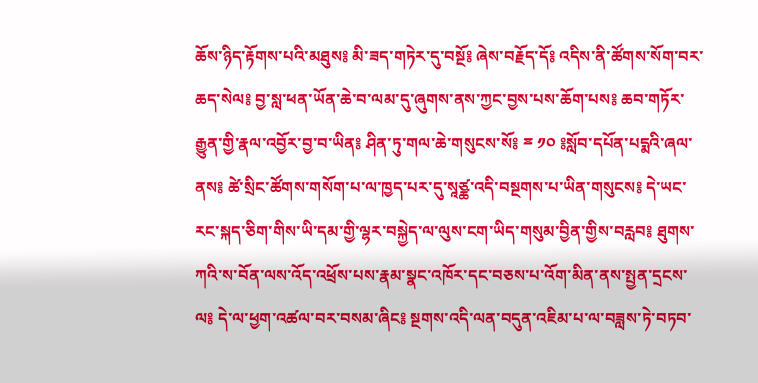ཆོས་ཉིད་རྟོགས་པའི་མཐུས༔ མི་ཟད་གཏེར་དུ་བསྔོ༔ ཞེས་བརྗོད་དོ༔ འདིས་ནི་ཚོགས་སོག་བར་ཆད་སེལ༔ བྱ་སླ་ཕན་ཡོན་ཆེ་བ་ལམ་དུ་ཞུགས་ནས་ཀྱང་བྱས་པས་ཆོག་པས༔ ཆབ་གཏོར་རྒྱུན་གྱི་རྣལ་འབྱོར་བྱ་བ་ཡིན༔ ཤིན་ཏུ་གལ་ཆེ་གསུངས་སོ༔ ྈ ༡༠ ༔སློབ་དཔོན་པདྨའི་ཞལ་ནས༔ ཚེ་སྲིང་ཚོགས་གསོག་པ་ལ་ཁྱད་པར་དུ་སཱཙྪ་འདི་བསྔགས་པ་ཡིན་གསུངས༔ དེ་ཡང་རང་སྐད་ཅིག་གིས་ཡི་དམ་གྱི་ལྷར་བསྐྱེད་ལ་ལུས་ངག་ཡིད་གསུམ་བྱིན་གྱིས་བརླབ༔ ཐུགས་ཀའི་ས་བོན་ལས་འོད་འཕྲོས་པས་རྣམ་སྣང་འཁོར་དང་བཅས་པ་འོག་མིན་ནས་སྤྱན་དྲངས་ལ༔ དེ་ལ་ཕྱག་འཚལ་བར་བསམ་ཞིང༔ སྔགས་འདི་ལན་བདུན་འཇིམ་པ་ལ་བཟླས་ཏེ་བཏབ་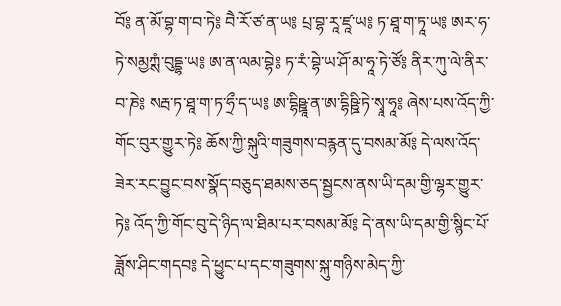བོ༔ ན་མོ་བྷ་ག་བ་ཏེ༔ བཻ་རོ་ཙ་ན་ཡ༔ པྲ་བྷ་རཱ་ཛཱ་ཡ༔ ཏ་ཐཱ་ག་ཏཱ་ཡ༔ ཨར་ཧ་ཏེ་སམྱཀྶཾ་བུདྡྷ་ཡ༔ ཨ་ན་ལམ་བྷེ༔ ཏ་རཾ་བྷེ་ཡ་ཤོ་མ་ཧཱ་ཏེ་ཙོ༔ ནིར་ཀུ་ལེ་ནིར་བ་ཎེ༔ སརྦ་ཏ་ཐཱ་ག་ཏ་ཧྲྀ་ད་ཡ༔ ཨ་དྷིཥྛཱ་ན་ཨ་དྷིཥྛི་ཏེ་སྭཱ་ཧཱ༔ ཞེས་པས་འོད་ཀྱི་གོང་བུར་གྱུར་ཏེ༔ ཆོས་ཀྱི་སྐུའི་གཟུགས་བརྙན་དུ་བསམ་མོ༔ དེ་ལས་འོད་ཟེར་རང་བྱུང་བས་སྣོད་བཅུད་ཐམས་ཅད་སྦྱངས་ནས་ཡི་དམ་གྱི་ལྷར་གྱུར་ཏེ༔ འོད་ཀྱི་གོང་བུ་དེ་ཉིད་ལ་ཐིམ་པར་བསམ་མོ༔ དེ་ནས་ཡི་དམ་གྱི་སྙིང་པོ་ཟློས་ཤིང་གདབ༔ དེ་ཕྱུང་པ་དང་གཟུགས་སྐུ་གཉིས་མེད་ཀྱི་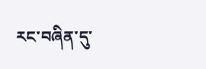རང་བཞིན་དུ་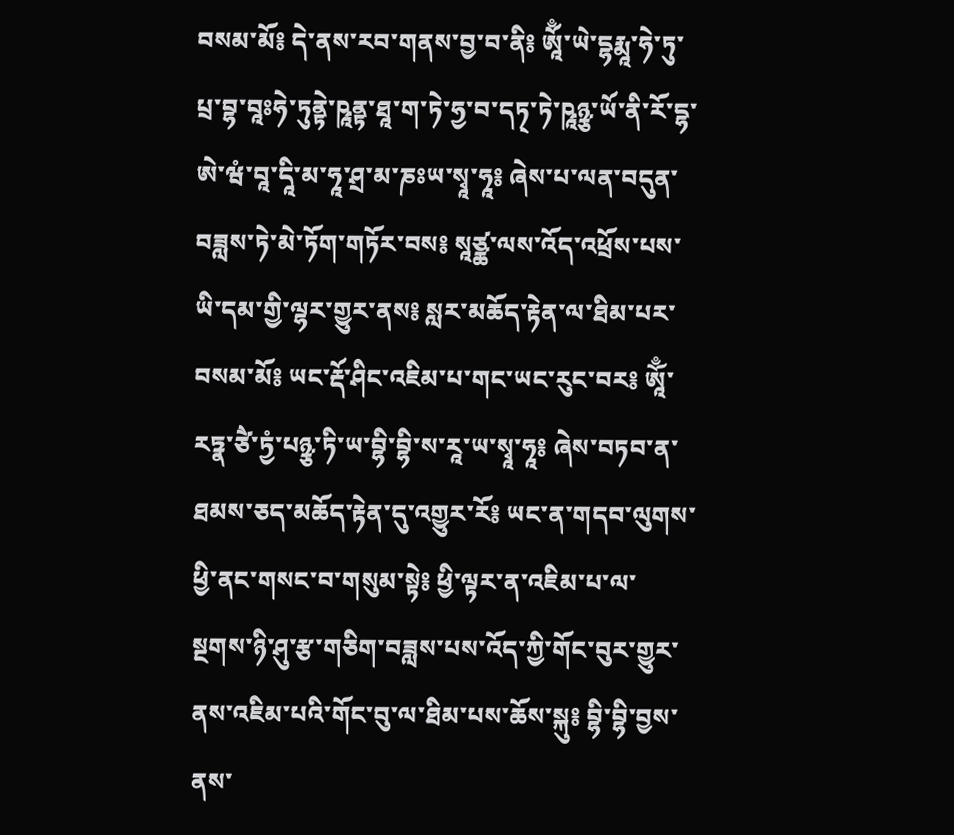བསམ་མོ༔ དེ་ནས་རབ་གནས་བྱ་བ་ནི༔ ཨཱོྃ་ཡེ་དྷརྨཱ་ཧེ་ཏུ་པྲ་བྷ་བཱཿཧེ་ཏུནྟེ་ཥཱནྟ་ཐཱ་ག་ཏེ་ཧྱ་བ་དཏ྄་ཏེ་ཥཱཉྩ་ཡོ་ནི་རོ་དྷ་ཨེ་ཝཾ་བཱ་དཱི་མ་ཧཱ་ཤྲ་མ་ཎཿཡ་སྭཱ་ཧཱ༔ ཞེས་པ་ལན་བདུན་བཟླས་ཏེ་མེ་ཏོག་གཏོར་བས༔ སཱཙྪ་ལས་འོད་འཕྲོས་པས་ཡི་དམ་གྱི་ལྷར་གྱུར་ནས༔ སླར་མཆོད་རྟེན་ལ་ཐིམ་པར་བསམ་མོ༔ ཡང་རྡོ་ཤིང་འཇིམ་པ་གང་ཡང་རུང་བར༔ ཨཱོྃ་རཏྣ་ཙཻ་ཏྱཾ་པཉྩ་ཏི་ཡ་བྷི་བྷི་ས་རཱ་ཡ་སྭཱ་ཧཱ༔ ཞེས་བཏབ་ན་ཐམས་ཅད་མཆོད་རྟེན་དུ་འགྱུར་རོ༔ ཡང་ན་གདབ་ལུགས་ཕྱི་ནང་གསང་བ་གསུམ་སྟེ༔ ཕྱི་ལྟར་ན་འཇིམ་པ་ལ་སྔགས་ཉི་ཤུ་རྩ་གཅིག་བཟླས་པས་འོད་ཀྱི་གོང་བུར་གྱུར་ནས་འཇིམ་པའི་གོང་བུ་ལ་ཐིམ་པས་ཆོས་སྐུ༔ བྷི་བྷི་བྱས་ནས་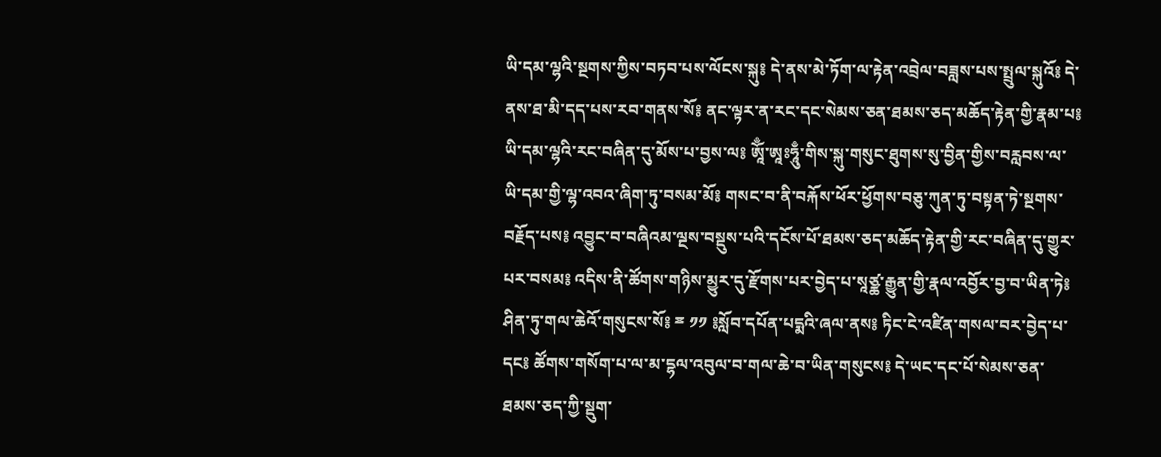ཡི་དམ་ལྷའི་སྔགས་ཀྱིས་བཏབ་པས་ལོངས་སྐུ༔ དེ་ནས་མེ་ཏོག་ལ་རྟེན་འབྲེལ་བཟླས་པས་སྤྲུལ་སྐུའོ༔ དེ་ནས་ཐ་མི་དད་པས་རབ་གནས་སོ༔ ནང་ལྟར་ན་རང་དང་སེམས་ཅན་ཐམས་ཅད་མཆོད་རྟེན་གྱི་རྣམ་པ༔ ཡི་དམ་ལྷའི་རང་བཞིན་དུ་མོས་པ་བྱས་ལ༔ ཨཱོྃ་ཨཱཿཧཱུྃ་གིས་སྐུ་གསུང་ཐུགས་སུ་བྱིན་གྱིས་བརླབས་ལ་ཡི་དམ་གྱི་ལྷ་འབའ་ཞིག་ཏུ་བསམ་མོ༔ གསང་བ་ནི་བརྐོས་ཕོར་ཕྱོགས་བཅུ་ཀུན་ཏུ་བསྟན་ཏེ་སྔགས་བརྗོད་པས༔ འབྱུང་བ་བཞིའམ་ལྔས་བསྡུས་པའི་དངོས་པོ་ཐམས་ཅད་མཆོད་རྟེན་གྱི་རང་བཞིན་དུ་གྱུར་པར་བསམ༔ འདིས་ནི་ཚོགས་གཉིས་མྱུར་དུ་རྫོགས་པར་བྱེད་པ་སཱཙྪ་རྒྱུན་གྱི་རྣལ་འབྱོར་བྱ་བ་ཡིན་ཏེ༔ ཤིན་ཏུ་གལ་ཆེའོ་གསུངས་སོ༔ ྈ ༡༡ ༔སློབ་དཔོན་པདྨའི་ཞལ་ནས༔ ཏིང་ངེ་འཛིན་གསལ་བར་བྱེད་པ་དང༔ ཚོགས་གསོག་པ་ལ་མ་དྷལ་འབུལ་བ་གལ་ཆེ་བ་ཡིན་གསུངས༔ དེ་ཡང་དང་པོ་སེམས་ཅན་ཐམས་ཅད་ཀྱི་སྡུག་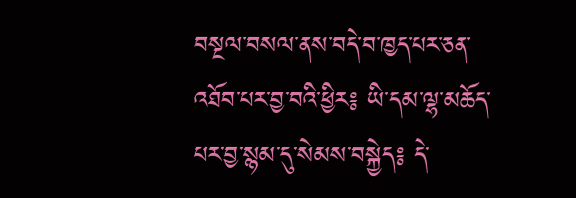བསྔལ་བསལ་ནས་བདེ་བ་ཁྱད་པར་ཅན་འཐོབ་པར་བྱ་བའི་ཕྱིར༔ ཡི་དམ་ལྷ་མཆོད་པར་བྱ་སྙམ་དུ་སེམས་བསྐྱེད༔ དེ་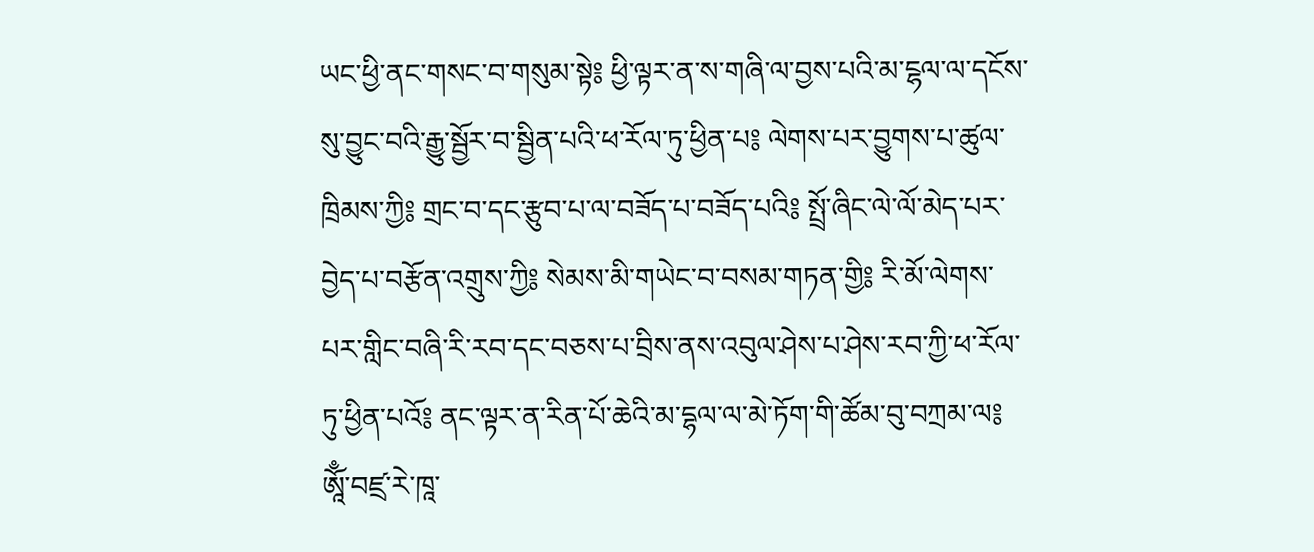ཡང་ཕྱི་ནང་གསང་བ་གསུམ་སྟེ༔ ཕྱི་ལྟར་ན་ས་གཞི་ལ་བྱས་པའི་མ་ངྷལ་ལ་དངོས་སུ་བྱུང་བའི་རྒྱུ་སྦྱོར་བ་སྦྱིན་པའི་ཕ་རོལ་ཏུ་ཕྱིན་པ༔ ལེགས་པར་བྱུགས་པ་ཚུལ་ཁྲིམས་ཀྱི༔ གྲང་བ་དང་རྩུབ་པ་ལ་བཟོད་པ་བཟོད་པའི༔ སྤྲོ་ཞིང་ལེ་ལོ་མེད་པར་བྱེད་པ་བརྩོན་འགྲུས་ཀྱི༔ སེམས་མི་གཡེང་བ་བསམ་གཏན་གྱི༔ རི་མོ་ལེགས་པར་གླིང་བཞི་རི་རབ་དང་བཅས་པ་བྲིས་ནས་འབུལ་ཤེས་པ་ཤེས་རབ་ཀྱི་ཕ་རོལ་ཏུ་ཕྱིན་པའོ༔ ནང་ལྟར་ན་རིན་པོ་ཆེའི་མ་དྷལ་ལ་མེ་ཏོག་གི་ཚོམ་བུ་བཀྲམ་ལ༔ ཨཱོྃ་བཛྲ་རེ་ཁཱ་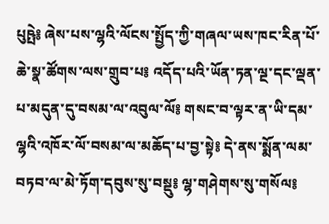པུཥྤེ༔ ཞེས་པས་ལྷའི་ལོངས་སྤྱོད་ཀྱི་གཞལ་ཡས་ཁང་རིན་པོ་ཆེ་སྣ་ཚོགས་ལས་གྲུབ་པ༔ འདོད་པའི་ཡོན་ཏན་ལྔ་དང་ལྡན་པ་མདུན་དུ་བསམ་ལ་འབུལ་ལོ༔ གསང་བ་ལྟར་ན་ཡི་དམ་ལྷའི་འཁོར་ལོ་བསམ་ལ་མཆོད་པ་བྱ་སྟེ༔ དེ་ནས་སྨོན་ལམ་བཏབ་ལ་མེ་ཏོག་དབུས་སུ་བསྡུ༔ ལྷ་གཤེགས་སུ་གསོལ༔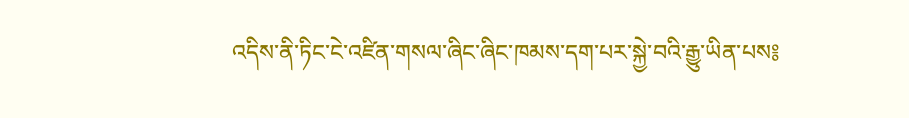འདིས་ནི་ཏིང་ངེ་འཛིན་གསལ་ཞིང་ཞིང་ཁམས་དག་པར་སྐྱེ་བའི་རྒྱུ་ཡིན་པས༔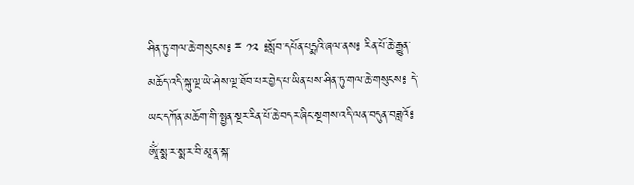ཤིན་ཏུ་གལ་ཆེ་གསུངས༔ ྈ ༡༢ ༔སློབ་དཔོན་པདྨའི་ཞལ་ནས༔ རིན་པོ་ཆེ་རྒྱུན་མཆོད་འདི་སྐུ་ལྔ་ཡེ་ཤེས་ལྔ་ཐོབ་པར་བྱེད་པ་ཡིན་པས་ཤིན་ཏུ་གལ་ཆེ་གསུངས༔ དེ་ཡང་དཀོན་མཆོག་གི་སྤྱན་སྔར་རིན་པོ་ཆེ་བདར་ཞིང་སྔགས་འདི་ལན་བདུན་བཟླའོ༔ ཨཱོྃ་སྨ་ར་སྨ་ར་བི་མཱ་ན་སྐ་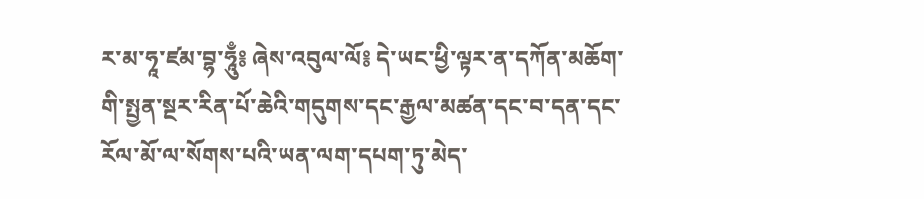ར་མ་ཧཱ་ཛམ་བྷ་ཧཱུྃ༔ ཞེས་འབུལ་ལོ༔ དེ་ཡང་ཕྱི་ལྟར་ན་དཀོན་མཆོག་གི་སྤྱན་སྔར་རིན་པོ་ཆེའི་གདུགས་དང་རྒྱལ་མཚན་དང་བ་དན་དང་རོལ་མོ་ལ་སོགས་པའི་ཡན་ལག་དཔག་ཏུ་མེད་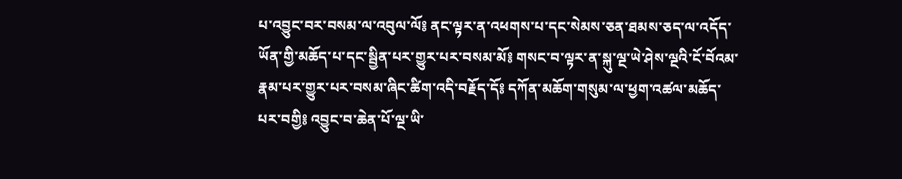པ་འབྱུང་བར་བསམ་ལ་འབུལ་ལོ༔ ནང་ལྟར་ན་འཕགས་པ་དང་སེམས་ཅན་ཐམས་ཅད་ལ་འདོད་ཡོན་གྱི་མཆོད་པ་དང་སྦྱིན་པར་གྱུར་པར་བསམ་མོ༔ གསང་བ་ལྟར་ན་སྐུ་ལྔ་ཡེ་ཤེས་ལྔའི་ངོ་བོའམ་རྣམ་པར་གྱུར་པར་བསམ་ཞིང་ཚིག་འདི་བརྗོད་དོ༔ དཀོན་མཆོག་གསུམ་ལ་ཕྱག་འཚལ་མཆོད་པར་བགྱི༔ འབྱུང་བ་ཆེན་པོ་ལྔ་ཡི་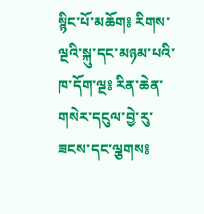སྙིང་པོ་མཆོག༔ རིགས་ལྔའི་སྐུ་དང་མཉམ་པའི་ཁ་དོག་ལྔ༔ རིན་ཆེན་གསེར་དངུལ་བྱེ་རུ་ཟངས་དང་ལྕགས༔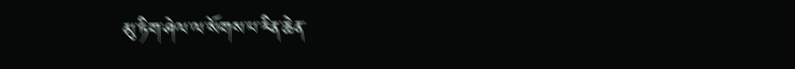མུ་ཏིག་ཤེལ་ལ་སོགས་པ་རིན་ཆེན་